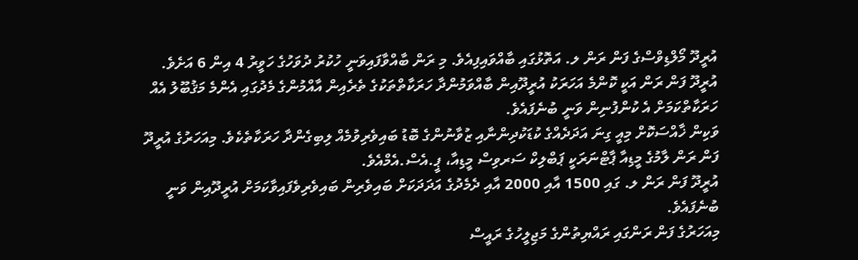އުރީދޫ މޯލްޑިވްސްގެ ފަން ރަން ލ. އަތޮޅުގައި ބާއްވައިފިއެވެ. މި ރަން ބާއްވާފައިވަނީ ހުކުރު ދުވަހުގެ ހަވީރު 4 އިން 6 އަށެވެ.
އުރީދޫ ފަން ރަން އަކީ ކޮންމެ އަހަރަކު އުރީދޫއިން ބާއްވަމުންދާ ހަރަކާތްތަކުގެ ތެރެއިން އާއްމުންގެ މެދުގައި އެންމެ މަޤުބޫލު އެއް ހަރަކާތްކަމަށް އެ ކުންފުނިން ވަނީ ބުނެފައެވެ.
ވަކިން ޚާއްސަކޮށް މިއީ ގިނަ އަދަދެއްގެ ކުޑަކުދިންނާއި ޒުވާނުންގެ ބޮޑު ބައިވެރިވުމެއް ލިބިގެންދާ ހަރަކާތެކެވެ. މިއަހަރުގެ އުރީދޫ ފަން ރަން ލާމުގެ މީޑިއާ ޕާޓްނަރަކީ ޕަބްލިކް ސަރވިސް މީޑިއާ، ޕީ.އެސް.އެމްއެވެ.
އުރީދޫ ފަން ރަން ލ. ގައި 1500 އާއި 2000 އާއި ދެމެދުގެ އަދަދަކަށް ބައިވެރިން ބައިވެރިވެފައިވާކަމަށް އުރީދޫއިން ވަނީ ބުނެފައެވެ.
މިއަހަރުގެ ފަން ރަންގައި ރައްޔިތުންގެ މަޖިލީހުގެ ރައީސް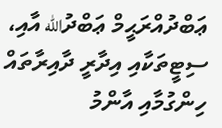ޢަބްދުއްރަޙީމް ޢަބްދުالله އާއި، ސިޓީތަކާއި އިދާރީ ދާއިރާތައް ހިންގުމާއި އާންމު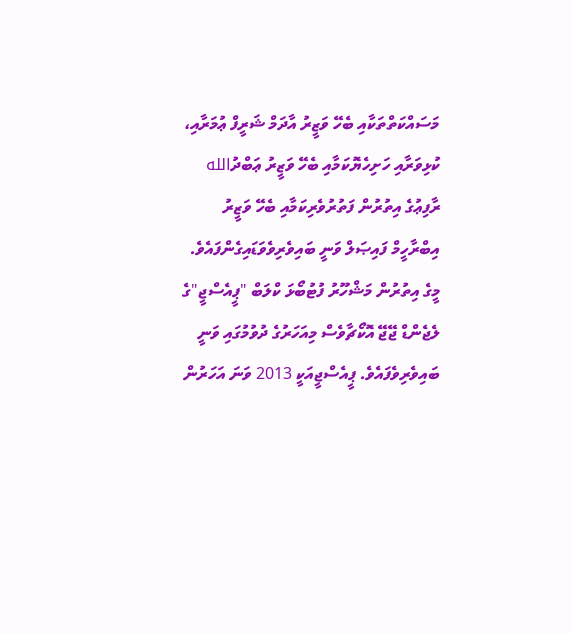މަސައްކަތްތަކާއި ބެހޭ ވަޒީރު އާދަމް ޝަރީފް ޢުމަރާއި، ކުޅިވަރާއި ހަށިހެޔޮކަމާއި ބެހޭ ވަޒީރު ޢަބްދުالله ރާފިޢުގެ އިތުރުން ފަތުރުވެރިކަމާއި ބެހޭ ވަޒީރު އިބްރާހީމް ފައިޞަލް ވަނީ ބައިވެރިވެވަޑައިގެންފައެވެ.
މީގެ އިތުރުން މަޝްހޫރު ފުޓުބޯޅަ ކްލަބް "ޕީއެސްޖީ"ގެ ލެޖެންޑް ޖޭޖޭ އޮކޯޗާވެސް މިއަހަރުގެ ދުވުމުގައި ވަނީ ބައިވެރިވެފައެވެ. ޕީއެސްޖީއަކީ 2013 ވަނަ އަހަރުން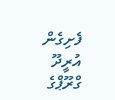ފެށިގެން އުރީދޫ ގްރޫޕްގެ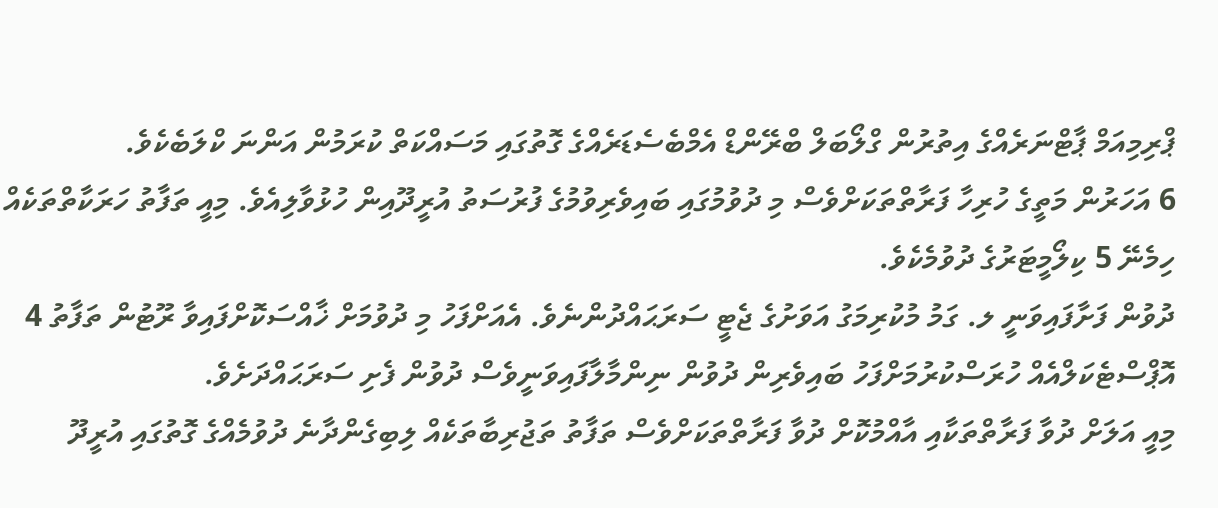ޕްރިމިއަމް ޕާޓްނަރެއްގެ އިތުރުން ގްލޯބަލް ބްރޭންޑް އެމްބެސެޑަރެއްގެ ގޮތުގައި މަސައްކަތް ކުރަމުން އަންނަ ކްލަބެކެވެ.
6 އަހަރުން މަތީގެ ހުރިހާ ފަރާތްތަކަށްވެސް މި ދުވުމުގައި ބައިވެރިވުމުގެ ފުރުސަތު އުރީދޫއިން ހުޅުވާލިއެވެ. މިއީ ތަފާތު ހަރަކާތްތަކެއް ހިމެނޭ 5 ކިލޯމީޓަރުގެ ދުވުމެކެވެ.
ދުވުން ފަށާފައިވަނީ ލ. ގަމު މުކުރިމަގު އަވަށުގެ ޖެޓީ ސަރަޙައްދުންނެވެ. އެއަށްފަހު މި ދުވުމަށް ޚާއްސަކޮށްފައިވާ ރޫޓުން ތަފާތު 4 އޮޕްސްޓެކަލްއެއް ހުރަސްކުރުމަށްފަހު ބައިވެރިން ދުވުން ނިންމާލާފައިވަނީވެސް ދުވުން ފެށި ސަރަޙައްދަށެވެ.
މިއީ އަލަށް ދުވާ ފަރާތްތަކާއި އާއްމުކޮށް ދުވާ ފަރާތްތަކަށްވެސް ތަފާތު ތަޖުރިބާތަކެއް ލިބިގެންދާނެ ދުވުމެއްގެ ގޮތުގައި އުރީދޫ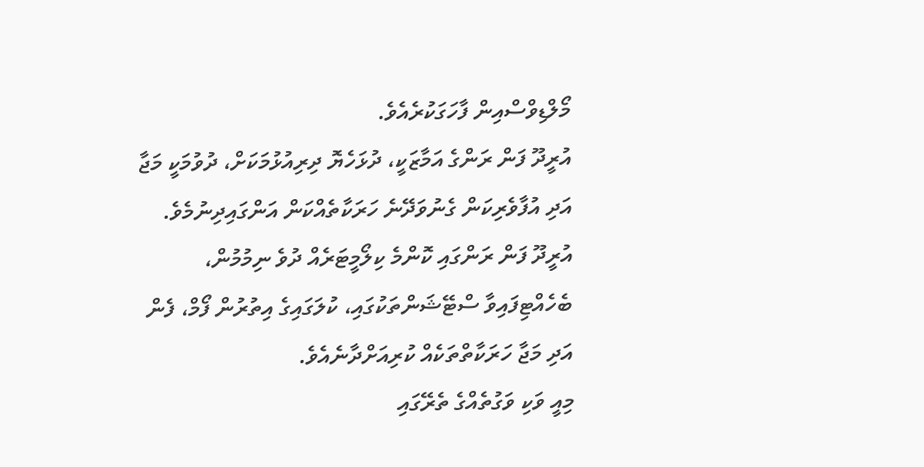މޯލްޑިވްސްއިން ފާހަގަކުރެއެވެ.
އުރީދޫ ފަން ރަންގެ އަމާޒަކީ، ދުޅަހެޔޮ ދިރިއުޅުމަކަށް، ދުވުމަކީ މަޖާ އަދި އުފާވެރިކަން ގެނުވަދޭނެ ހަރަކާތެއްކަން އަންގައިދިނުމެވެ. އުރީދޫ ފަން ރަންގައި ކޮންމެ ކިލޯމީޓަރެއް ދުވެ ނިމުމުން، ބެހެއްޓިފައިވާ ސްޓޭޝަންތަކުގައި، ކުލަގައިގެ އިތުރުން ފޯމް، ފެން އަދި މަޖާ ހަރަކާތްތަކެއް ކުރިއަށްދާނެއެވެ.
މިއީ ވަކި ވަގުތެއްގެ ތެރޭގައި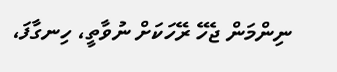ނިންމަން ޖެހޭ ރޭހަކަށް ނުވާތީ، ހިނގާފަ،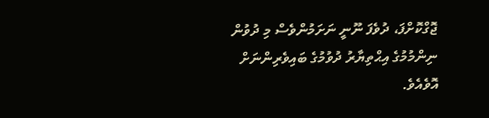ޖޮގްކޮށްފަ، ދުވެފަ ނޫނީ ނަށަމުންވެސް މި ދުވުން ނިންމުމުގެ އިޙްތިޔާރު ދުވުމުގެ ބައިވެރިންނަށް އޮވެއެވެ.